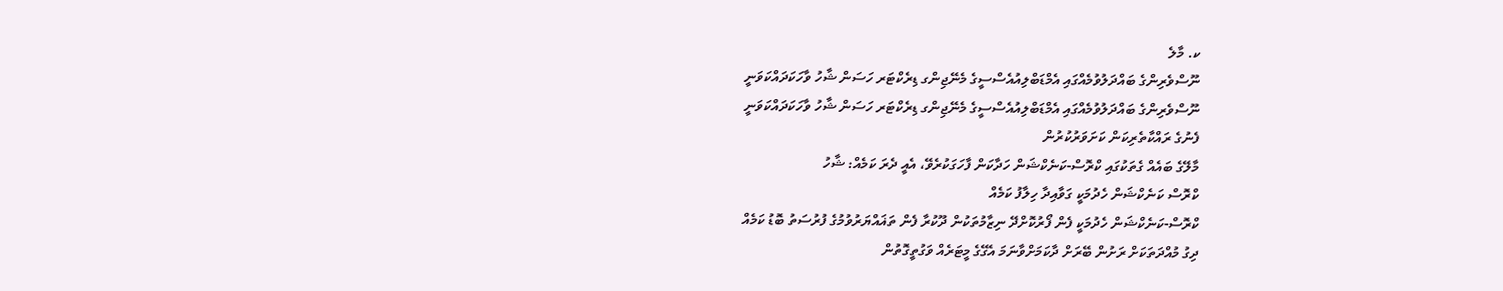ކ. މާލެ
ނޫސްވެރިންގެ ބައްދަލުވުމެއްގައި އެމްޑަބްލިއުއެސްސީގެ މެނޭޖިންގ ޑިރެކްޓަރ ހަސަން ޝާހު ވާހަކަދައްކަވަނީ
ނޫސްވެރިންގެ ބައްދަލުވުމެއްގައި އެމްޑަބްލިއުއެސްސީގެ މެނޭޖިންގ ޑިރެކްޓަރ ހަސަން ޝާހު ވާހަކަދައްކަވަނީ
ފެނުގެ ރައްކާތެރިކަން ކަށަވަރުކުރުން
މާލޭގެ ބައެއް ގެތަކުގައި ކްރޮސް-ކަނެކްޝަން ހަދާކަން ފާހަގަކުރެވޭ، އެއީ ދެރަ ކަމެއް: ޝާހު
ކްރޮސް ކަނެކްޝަން ހެދުމަކީ ގަވާއިދާ ހިލާފު ކަމެއް
ކްރޮސް-ކަނެކްޝަން ހެދުމަކީ ފެން ފޯރުކޮށްދޭ ނިޒާމުތަކުން ދޫކުރާ ފެން ތަޣައްޔަރުވުމުގެ ފުރުސަތު ބޮޑު ކަމެއް
ދިގު މުއްދަތަކަށް ރަށުން ބޭރަށް ދާކަމަށްވާނަމަ އެގޭގެ މީޓަރެއް ވަގުތީގޮތުން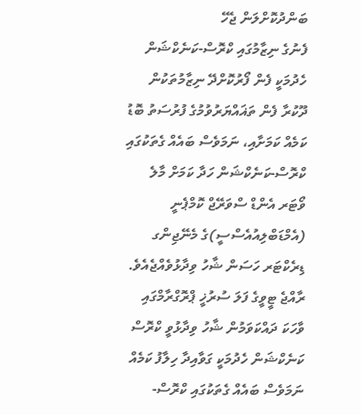ބަންދުކޮށްލަން ޖެހޭ
ފެނުގެ ނިޒާމުގައި ކްރޮސް-ކަނެކްޝަން ހެދުމަކީ ފެން ފޯރުކޮށްދޭ ނިޒާމުތަކުން ދޫކުރާ ފެން ތަޣައްޔަރުވުމުގެ ފުރުސަތު ބޮޑު ކަމެއް ކަމަށާއި، ނަމަވެސް ބައެއް ގެތަކުގައި ކްރޮސް-ކަނެކްޝަން ހަދާ ކަމަށް މާލެ ވޯޓަރ އެންޑް ސްވަރޭޖް ކޮމްޕެނީ (އެމްޑަބްލިއުއެސްސީ)ގެ މެނޭޖިންގ ޑިރެކްޓަރ ހަސަން ޝާހު ވިދާޅުވެއްޖެއެވެ.
ރާއްޖެ ޓީވީގެ ފަލަ ސުރުޚީ ޕްރޮގްރާމްގައި ވާހަކަ ދައްކަވަމުން ޝާހު ވިދާޅުވީ ކްރޮސް ކަނެކްޝަން ހެދުމަކީ ގަވާއިދާ ހިލާފު ކަމެއް ނަމަވެސް ބައެއް ގެތަކުގައި ކްރޮސް-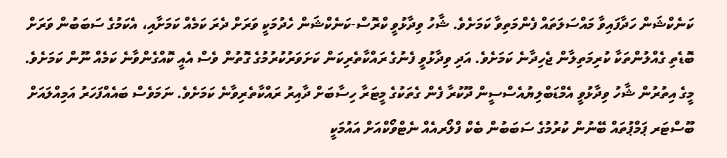ކަނެކްޝަން ހަދާފައިވާ މައްސަލަތައް ފެންމަތިވާ ކަމަށެވެ. ޝާހު ވިދާޅުވީ ކްރޮސް-ކަނެކްޝަން ހެދުމަކީ ވަރަށް ދެރަ ކަމެއް ކަމަށާއި، އެކަމުގެ ސަބަބުން ވަރަށް ބޮޑެތި ގެއްލުންތަކާ ކުރިމަތިލާން ޖެހިދާނެ ކަމަށެވެ. އަދި ވިދާޅުވީ ފެނުގެ ރައްކާތެރިކަން ކަށަވަރުކުރުމުގެ ގޮތުން ވެސް އެއީ ކޮއްގެންވާނެ ކަމެއް ނޫން ކަމަށެވެ.
މީގެ އިތުރުން ޝާހު ވިދާޅުވީ އެމްޑަބްލިޔުއެސްސީން ދޫކުރާ ފެން ގެތަކުގެ މީޓަރާ ހިސާބަށް ދާއިރު ރައްކާތެރިވާނެ ކަމަށެވެ. ނަމަވެސް ބައެއްފަހަރު އަމިއްލައަށް ބޫސްޓަރ ޕަމްޕުތައް ބޭނުން ކުރުމުގެ ސަބަބުން ބެކް ފްލޯރއެއް ނެޓްވޯކްއަށް އައުމަކީ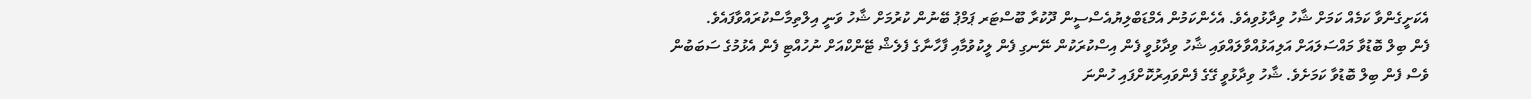އެކަށީގެންވާ ކަމެއް ކަމަށް ޝާހު ވިދާޅުވިއެވެ. އެހެންކަމުން އެމްޑަބްލިޔުއެސްސީން ދޫކުރާ ބޫސްޓަރ ޕަމްޕު ބޭނުން ކުރުމަށް ޝާހު ވަނީ އިލްތިމާސްކުރައްވާފައެވެ.
ފެން ބިލް ބޮޑުވާ މައްސަލައަށް އަލިއަޅުއްވާލައްވައި ޝާހު ވިދާޅުވީ ފެން އިސްކުރަކުން ނޭނގި ފެން ލީކުވުމާއި ފާހާނާގެ ފެލެޝް ޓޭންކްއަށް ނުހުއްޓި ފެން އެޅުމުގެ ސަބަބުން ވެސް ފެން ބިލް ބޮޑުވާ ކަމަށެވެ. ޝާހު ވިދާޅުވީ ގޭގެ ފެންވައިރުކޮށްފައި ހުންނަ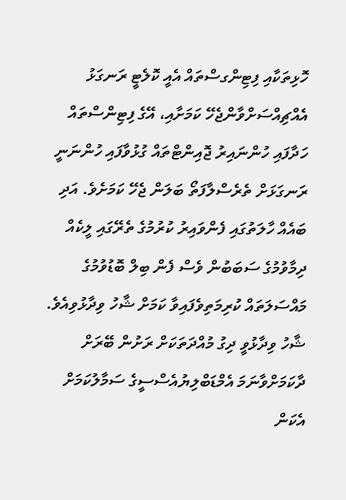ހޮޅިތަކާއި ފިޓިންގސްތައް އެއީ ކޮލެޓީ ރަނގަޅު އެއްޗިއްސަށްވާންޖެހޭ ކަމަށާއި، އޭގެ ފިޓިންސްތައް ހަދާފައި ހުންނައިރު ޖޮއިންޓްތައް ގުޅުވާފައި ހުންނަނީ ރަނގަޅަށް ތެރެސްލާފަތޯ ބަލަން ޖެހޭ ކަމަށެވެ. އަދި ބައެއް ހާލަތުގައި ފެންވައިރު ކުރުމުގެ ތެރޭގައި ލީކެއް ދިމާވުމުގެ ސަބަބުން ވެސް ފެން ބިލް ބޮޑުވުމުގެ މައްސަލަތައް ކުރިމަތިވެފައިވާ ކަމަށް ޝާހު ވިދާޅުވިއެވެ.
ޝާހު ވިދާޅުވީ ދިގު މުއްދަތަކަށް ރަށުން ބޭރަށް ދާކަމަށްވާނަމަ އެމްޑަބްލިޔުއެސްސީގެ ސަމާލުކަމަށް އެކަން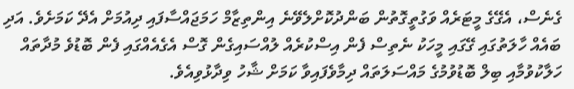ގެނެސް، އެގޭގެ މީޓަރެއް ވަގުތީގޮތުން ބަންދުކޮށްލެވޭނެ އިންތިޒާމް ހަމަޖައްސާފައި ދިއުމަށް އެދޭ ކަމަށެވެ. އަދި ބައެއް ހާލަތުގައި ގޭގައި މީހަކު ނެތިސް ފެން އިސްކުރެއް ލުއްސައިގެން ގޮސް އެގެއެއްގައި ފެން ބޮޑުވެ މުދާތައް ހަލާކުވުމާއި ބިލް ބޮޑުވުމުގެ މައްސަލަތައް ދިމާވެފައިވާ ކަމަށް ޝާހު ވިދާޅުވިއެވެ.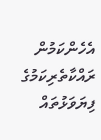އެހެންކަމުން ރައްކާތެރިކަމުގެ ފިޔަވަޅުތައް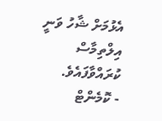އެޅުމަށް ޝާހު ވަނީ އިލްތިމާސް ކުރައްވާފައެވެ.
- ކޮމެންޓް